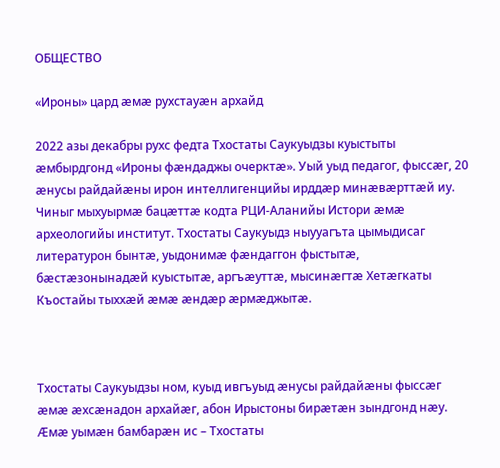ОБЩЕСТВО

«Ироны» цард æмæ рухстауæн архайд

2022 азы декабры рухс федта Тхостаты Саукуыдзы куыстыты ӕмбырдгонд «Ироны фӕндаджы очерктӕ». Уый уыд педагог, фыссӕг, 20 ӕнусы райдайӕны ирон интеллигенцийы ирддӕр минӕвӕрттӕй иу. Чиныг мыхуырмӕ бацӕттӕ кодта РЦИ-Аланийы Истори ӕмӕ археологийы институт. Тхостаты Саукуыдз ныууагъта цымыдисаг литературон бынтӕ, уыдонимӕ фӕндаггон фыстытӕ, бӕстӕзонынадӕй куыстытӕ, аргъӕуттӕ, мысинӕгтӕ Хетӕгкаты Къостайы тыххӕй ӕмӕ ӕндӕр ӕрмӕджытӕ.



Тхостаты Саукуыдзы ном, куыд ивгъуыд ӕнусы райдайӕны фыссӕг ӕмӕ ӕхсӕнадон архайӕг, абон Ирыстоны бирӕтӕн зындгонд нӕу. Ӕмӕ уымӕн бамбарӕн ис – Тхостаты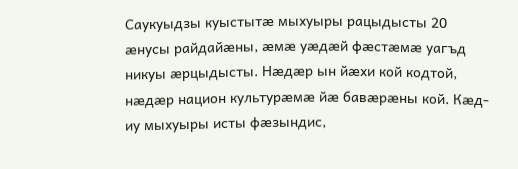Саукуыдзы куыстытӕ мыхуыры рацыдысты 20 ӕнусы райдайӕны, ӕмӕ уӕдӕй фӕстӕмӕ уагъд никуы ӕрцыдысты. Нӕдӕр ын йӕхи кой кодтой, нӕдӕр национ культурӕмӕ йӕ бавӕрӕны кой. Кӕд-иу мыхуыры исты фӕзындис,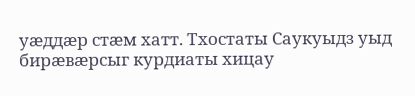уӕддӕр стӕм хатт. Тхостаты Саукуыдз уыд бирӕвӕрсыг курдиаты хицау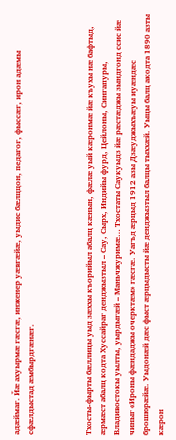адӕймаг. Йӕ ахуырмӕ гӕсгӕ, инженер уӕвгӕйӕ, уыдис бӕлццон, педагог, фыссӕг, ирон адӕмы сфӕлдыстад ӕмбырдгӕнӕг.



Тхосты-фырты бӕллицы уыд зӕххы къорийыл абалц кӕнын, фӕлӕ уый кӕронмӕ йӕ къухы нӕ бафтыд, ӕрмӕст абалц кодта Хуссайраг денджызтыл – Сау, Сырх, Индийы фурд, Цейлоны, Сингапуры, Владивостокы уылты, уырдыгӕй – Маньчжуримӕ… Тхостаты Саукуыдз йӕ рӕстӕджы зындгонд ссис йӕ чиныг «Ироны фӕндаджы очерктӕм» гӕсгӕ. Уагъд ӕрцыд 1912 азы Дзӕуджыхъӕуы иуӕндӕс брошюрӕйӕ. Уыдонӕй дӕс фыст ӕрцыдысты йӕ денджызтыл балцы тыххӕй. Уыцы балц акодта 1890 азты кӕрон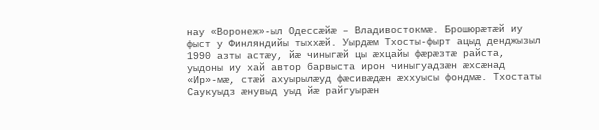нау «Воронеж»-ыл Одессӕйӕ – Владивостокмӕ. Брошюрӕтӕй иу фыст у Финляндийы тыххӕй. Уырдӕм Тхосты-фырт ацыд денджызыл 1990 азты астӕу, йӕ чиныгӕй цы ӕхцайы фӕрӕзтӕ райста, уыдоны иу хай автор барвыста ирон чиныгуадзӕн ӕхсӕнад «Ир»-мӕ, стӕй ахуырылӕуд фӕсивӕдӕн ӕххуысы фондмӕ. Тхостаты Саукуыдз ӕнувыд уыд йӕ райгуырӕн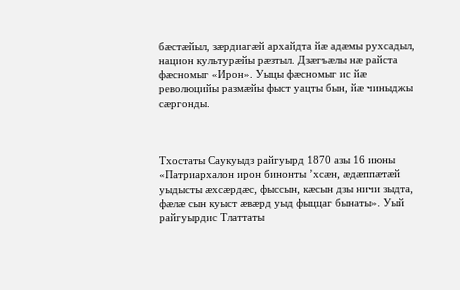бӕстӕйыл, зӕрдиагӕй архайдта йӕ адӕмы рухсадыл, национ культурӕйы рӕзтыл. Дзӕгъӕлы нӕ райста фӕсномыг «Ирон». Уыцы фӕсномыг ис йӕ революцийы размӕйы фыст уацты бын, йӕ чиныджы сӕргонды.



Тхостаты Саукуыдз райгуырд 1870 азы 16 июны «Патриархалон ирон бинонты ʼхсӕн, ӕдӕппӕтӕй уыдысты ӕхсӕрдӕс, фыссын, кӕсын дзы ничи зыдта, фӕлӕ сын куыст ӕвӕрд уыд фыццаг бынаты». Уый райгуырдис Тлаттаты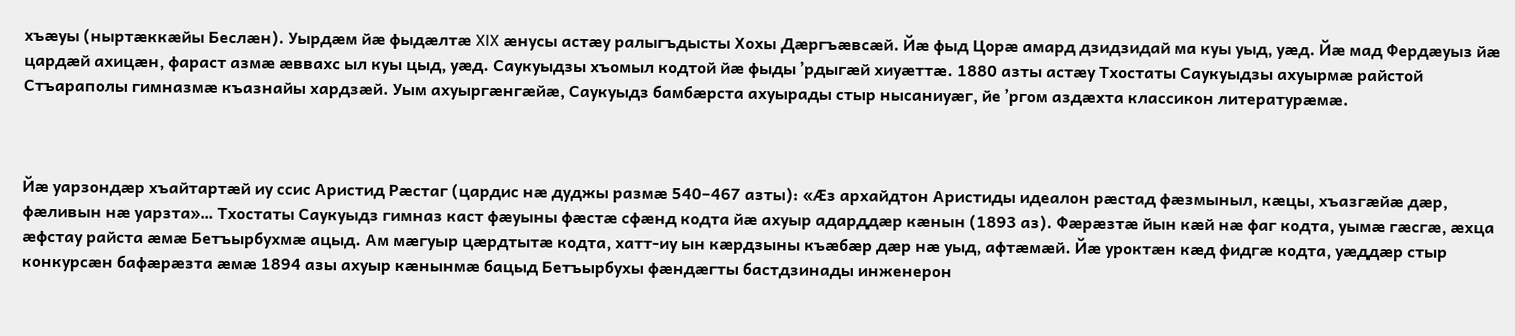хъӕуы (ныртӕккӕйы Беслӕн). Уырдӕм йӕ фыдӕлтӕ XIX ӕнусы астӕу ралыгъдысты Хохы Дӕргъӕвсӕй. Йӕ фыд Цорӕ амард дзидзидай ма куы уыд, уӕд. Йӕ мад Фердӕуыз йӕ цардӕй ахицӕн, фараст азмӕ ӕввахс ыл куы цыд, уӕд. Саукуыдзы хъомыл кодтой йӕ фыды ʼрдыгӕй хиуӕттӕ. 1880 азты астӕу Тхостаты Саукуыдзы ахуырмӕ райстой Стъараполы гимназмӕ къазнайы хардзӕй. Уым ахуыргӕнгӕйӕ, Саукуыдз бамбӕрста ахуырады стыр нысаниуӕг, йе ʼргом аздӕхта классикон литературӕмӕ.



Йӕ уарзондӕр хъайтартӕй иу ссис Аристид Рӕстаг (цардис нӕ дуджы размӕ 540–467 азты): «Ӕз архайдтон Аристиды идеалон рӕстад фӕзмыныл, кӕцы, хъазгӕйӕ дӕр, фӕливын нӕ уарзта»… Тхостаты Саукуыдз гимназ каст фӕуыны фӕстӕ сфӕнд кодта йӕ ахуыр адарддӕр кӕнын (1893 аз). Фӕрӕзтӕ йын кӕй нӕ фаг кодта, уымӕ гӕсгӕ, ӕхца ӕфстау райста ӕмӕ Бетъырбухмӕ ацыд. Ам мӕгуыр цӕрдтытӕ кодта, хатт-иу ын кӕрдзыны къӕбӕр дӕр нӕ уыд, афтӕмӕй. Йӕ уроктӕн кӕд фидгӕ кодта, уӕддӕр стыр конкурсӕн бафӕрӕзта ӕмӕ 1894 азы ахуыр кӕнынмӕ бацыд Бетъырбухы фӕндӕгты бастдзинады инженерон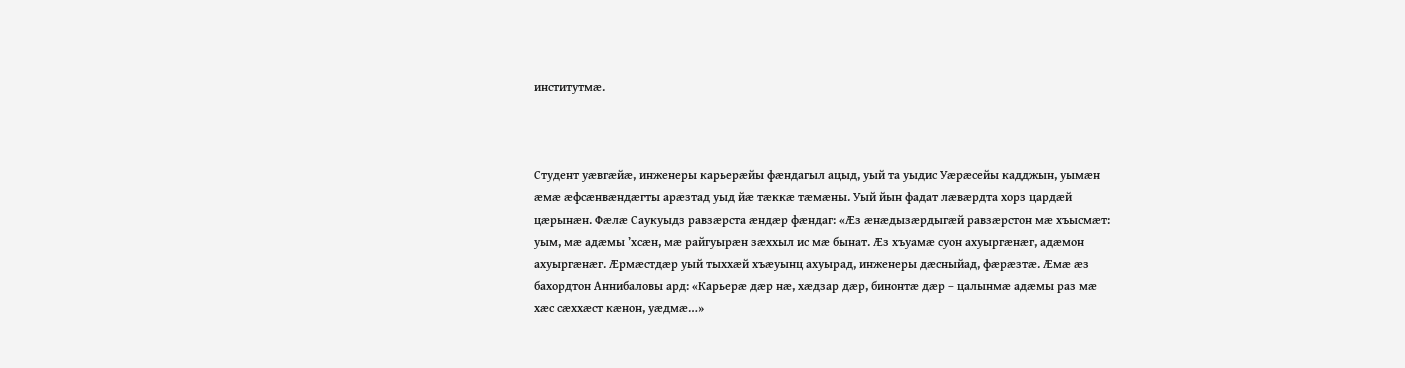институтмӕ.



Студент уӕвгӕйӕ, инженеры карьерӕйы фӕндагыл ацыд, уый та уыдис Уӕрӕсейы кадджын, уымӕн ӕмӕ ӕфсӕнвӕндӕгты арӕзтад уыд йӕ тӕккӕ тӕмӕны. Уый йын фадат лӕвӕрдта хорз цардӕй цӕрынӕн. Фӕлӕ Саукуыдз равзӕрста ӕндӕр фӕндаг: «Ӕз ӕнӕдызӕрдыгӕй равзӕрстон мӕ хъысмӕт: уым, мӕ адӕмы ʼхсӕн, мӕ райгуырӕн зӕххыл ис мӕ бынат. Ӕз хъуамӕ суон ахуыргӕнӕг, адӕмон ахуыргӕнӕг. Ӕрмӕстдӕр уый тыххӕй хъӕуынц ахуырад, инженеры дӕсныйад, фӕрӕзтӕ. Ӕмӕ ӕз бахордтон Аннибаловы ард: «Карьерӕ дӕр нӕ, хӕдзар дӕр, бинонтӕ дӕр – цалынмӕ адӕмы раз мӕ хӕс сӕххӕст кӕнон, уӕдмӕ…»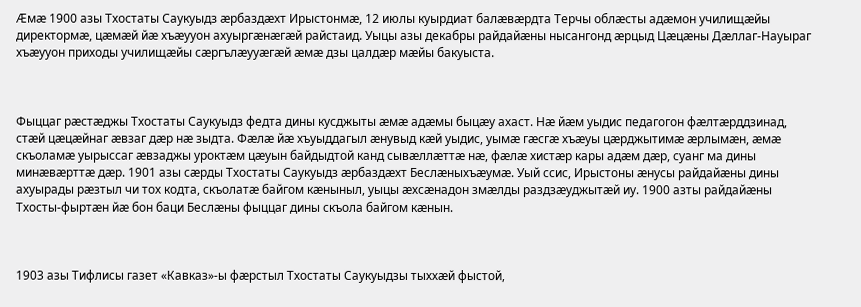Ӕмӕ 1900 азы Тхостаты Саукуыдз ӕрбаздӕхт Ирыстонмӕ, 12 июлы куырдиат балӕвӕрдта Терчы облӕсты адӕмон училищӕйы директормӕ, цӕмӕй йӕ хъӕууон ахуыргӕнӕгӕй райстаид. Уыцы азы декабры райдайӕны нысангонд ӕрцыд Цӕцӕны Дӕллаг-Науыраг хъӕууон приходы училищӕйы сӕргълӕууӕгӕй ӕмӕ дзы цалдӕр мӕйы бакуыста.



Фыццаг рӕстӕджы Тхостаты Саукуыдз федта дины кусджыты ӕмӕ адӕмы быцӕу ахаст. Нӕ йӕм уыдис педагогон фӕлтӕрддзинад, стӕй цӕцӕйнаг ӕвзаг дӕр нӕ зыдта. Фӕлӕ йӕ хъуыддагыл ӕнувыд кӕй уыдис, уымӕ гӕсгӕ хъӕуы цӕрджытимӕ ӕрлымӕн, ӕмӕ скъоламӕ уырыссаг ӕвзаджы уроктӕм цӕуын байдыдтой канд сывӕллӕттӕ нӕ, фӕлӕ хистӕр кары адӕм дӕр, суанг ма дины минӕвӕрттӕ дӕр. 1901 азы сӕрды Тхостаты Саукуыдз ӕрбаздӕхт Беслӕныхъӕумӕ. Уый ссис, Ирыстоны ӕнусы райдайӕны дины ахуырады рӕзтыл чи тох кодта, скъолатӕ байгом кӕныныл, уыцы ӕхсӕнадон змӕлды раздзӕуджытӕй иу. 1900 азты райдайӕны Тхосты-фыртӕн йӕ бон баци Беслӕны фыццаг дины скъола байгом кӕнын.



1903 азы Тифлисы газет «Кавказ»-ы фӕрстыл Тхостаты Саукуыдзы тыххӕй фыстой,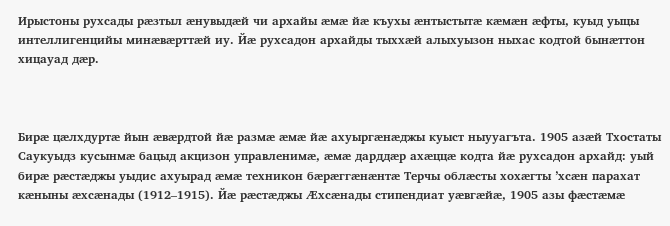Ирыстоны рухсады рӕзтыл ӕнувыдӕй чи архайы ӕмӕ йӕ къухы ӕнтыстытӕ кӕмӕн ӕфты, куыд уыцы интеллигенцийы минӕвӕрттӕй иу. Йӕ рухсадон архайды тыххӕй алыхуызон ныхас кодтой бынӕттон хицауад дӕр.



Бирӕ цӕлхдуртӕ йын ӕвӕрдтой йӕ размӕ ӕмӕ йӕ ахуыргӕнӕджы куыст ныууагъта. 1905 азӕй Тхостаты Саукуыдз кусынмӕ бацыд акцизон управленимӕ, ӕмӕ дарддӕр ахӕццӕ кодта йӕ рухсадон архайд: уый бирӕ рӕстӕджы уыдис ахуырад ӕмӕ техникон бӕрӕггӕнӕнтӕ Терчы облӕсты хохӕгты ʼхсӕн парахат кӕныны ӕхсӕнады (1912–1915). Йӕ рӕстӕджы Ӕхсӕнады стипендиат уӕвгӕйӕ, 1905 азы фӕстӕмӕ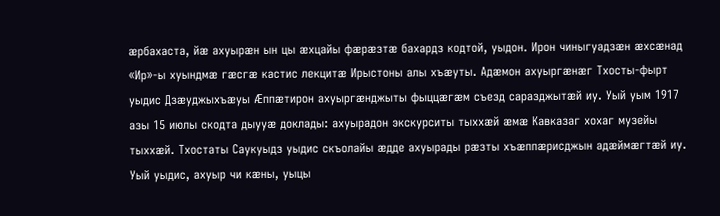ӕрбахаста, йӕ ахуырӕн ын цы ӕхцайы фӕрӕзтӕ бахардз кодтой, уыдон. Ирон чиныгуадзӕн ӕхсӕнад «Ир»-ы хуындмӕ гӕсгӕ кастис лекцитӕ Ирыстоны алы хъӕуты. Адӕмон ахуыргӕнӕг Тхосты-фырт уыдис Дзӕуджыхъӕуы Ӕппӕтирон ахуыргӕнджыты фыццӕгӕм съезд саразджытӕй иу. Уый уым 1917 азы 15 июлы скодта дыууӕ доклады: ахуырадон экскурситы тыххӕй ӕмӕ Кавказаг хохаг музейы тыххӕй. Тхостаты Саукуыдз уыдис скъолайы ӕдде ахуырады рӕзты хъӕппӕрисджын адӕймӕгтӕй иу. Уый уыдис, ахуыр чи кӕны, уыцы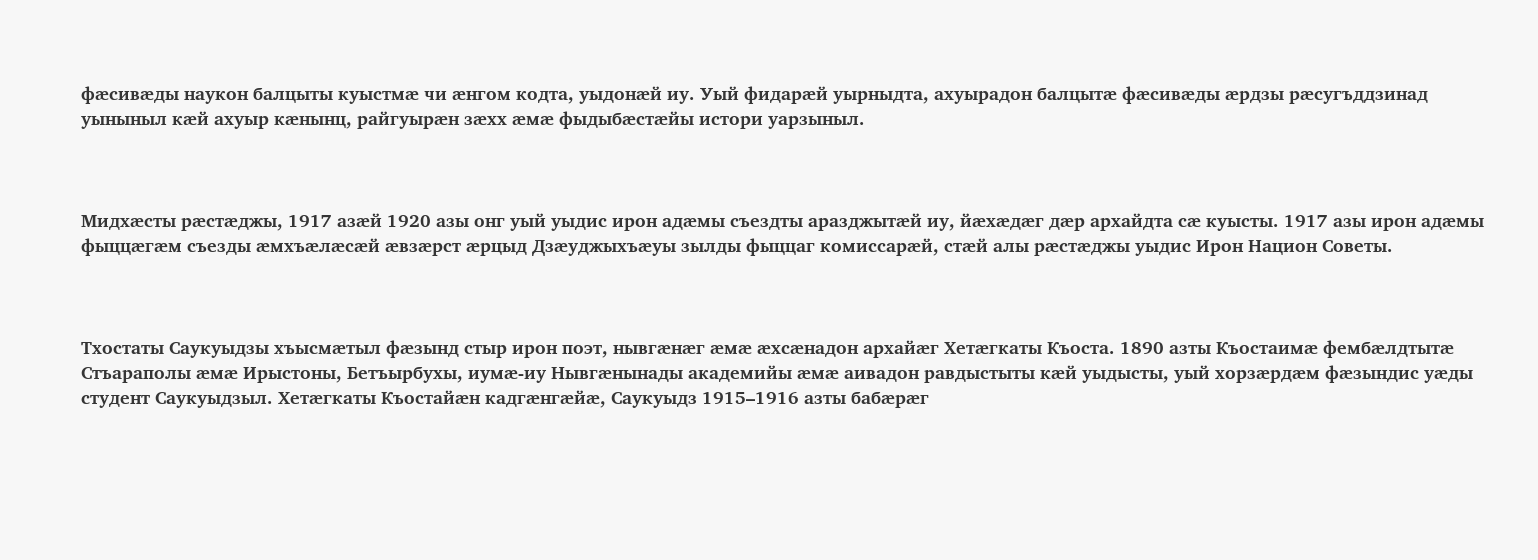фӕсивӕды наукон балцыты куыстмӕ чи ӕнгом кодта, уыдонӕй иу. Уый фидарӕй уырныдта, ахуырадон балцытӕ фӕсивӕды ӕрдзы рӕсугъддзинад уыныныл кӕй ахуыр кӕнынц, райгуырӕн зӕхх ӕмӕ фыдыбӕстӕйы истори уарзыныл.



Мидхæсты рӕстӕджы, 1917 азӕй 1920 азы онг уый уыдис ирон адӕмы съездты аразджытӕй иу, йӕхӕдӕг дӕр архайдта сӕ куысты. 1917 азы ирон адӕмы фыццӕгӕм съезды ӕмхъӕлӕсӕй ӕвзӕрст ӕрцыд Дзӕуджыхъӕуы зылды фыццаг комиссарӕй, стӕй алы рӕстӕджы уыдис Ирон Национ Советы.



Тхостаты Саукуыдзы хъысмӕтыл фӕзынд стыр ирон поэт, нывгӕнӕг ӕмӕ ӕхсӕнадон архайӕг Хетӕгкаты Къоста. 1890 азты Къостаимӕ фембӕлдтытӕ Стъараполы ӕмӕ Ирыстоны, Бетъырбухы, иумӕ-иу Нывгӕнынады академийы ӕмӕ аивадон равдыстыты кӕй уыдысты, уый хорзӕрдӕм фӕзындис уӕды студент Саукуыдзыл. Хетӕгкаты Къостайӕн кадгӕнгӕйӕ, Саукуыдз 1915–1916 азты бабӕрӕг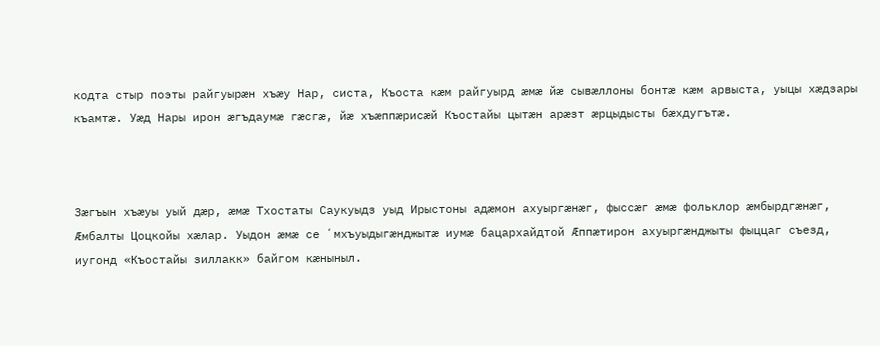кодта стыр поэты райгуырӕн хъӕу Нар, систа, Къоста кӕм райгуырд ӕмӕ йӕ сывӕллоны бонтӕ кӕм арвыста, уыцы хӕдзары къамтӕ. Уӕд Нары ирон ӕгъдаумӕ гӕсгӕ, йӕ хъӕппӕрисӕй Къостайы цытӕн арӕзт ӕрцыдысты бӕхдугътӕ.



Зӕгъын хъӕуы уый дӕр, ӕмӕ Тхостаты Саукуыдз уыд Ирыстоны адӕмон ахуыргӕнӕг, фыссӕг ӕмӕ фольклор ӕмбырдгӕнӕг, Ӕмбалты Цоцкойы хӕлар. Уыдон ӕмӕ се ʼмхъуыдыгӕнджытӕ иумӕ бацархайдтой Ӕппӕтирон ахуыргӕнджыты фыццаг съезд, иугонд «Къостайы зиллакк» байгом кӕныныл.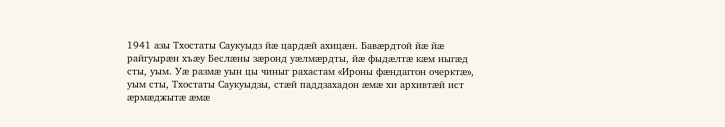1941 азы Тхостаты Саукуыдз йӕ цардӕй ахицӕн. Бавӕрдтой йӕ йӕ райгуырӕн хъӕу Беслӕны зӕронд уӕлмӕрдты, йӕ фыдӕлтӕ кӕм ныгӕд сты, уым. Уӕ размӕ уын цы чиныг рахастам «Ироны фӕндаггон очерктӕ», уым сты, Тхостаты Саукуыдзы, стӕй паддзахадон ӕмӕ хи архивтӕй ист ӕрмӕджытӕ ӕмӕ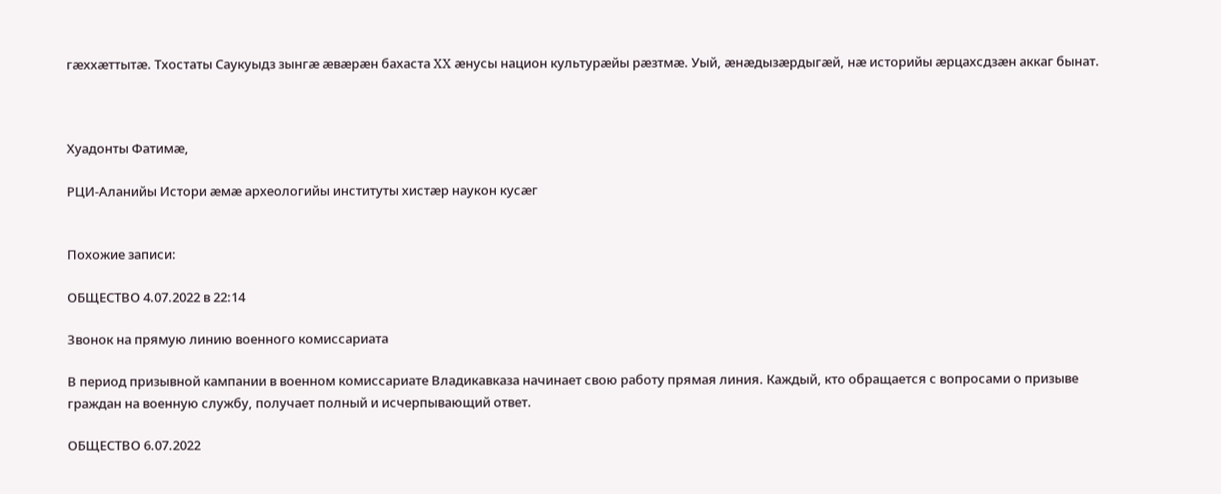гӕххӕттытӕ. Тхостаты Саукуыдз зынгӕ ӕвӕрӕн бахаста XX ӕнусы национ культурӕйы рӕзтмӕ. Уый, ӕнӕдызӕрдыгӕй, нӕ историйы ӕрцахсдзӕн аккаг бынат.



Хуадонты Фатимӕ,

РЦИ-Аланийы Истори ӕмӕ археологийы институты хистӕр наукон кусӕг


Похожие записи:

ОБЩЕСТВО 4.07.2022 в 22:14

Звонок на прямую линию военного комиссариата

В период призывной кампании в военном комиссариате Владикавказа начинает свою работу прямая линия. Каждый, кто обращается с вопросами о призыве граждан на военную службу, получает полный и исчерпывающий ответ.

ОБЩЕСТВО 6.07.2022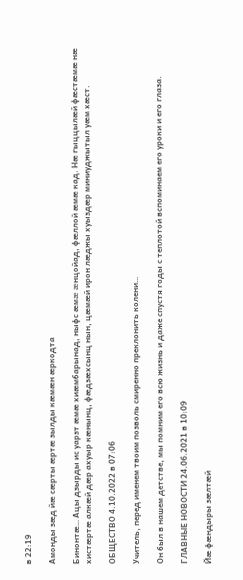в 22:19

Амонды зæд йæ сæрты æртæ зылды кæмæн æркодта

Бинонтæ… Ацы дзырды ис уарзт æмæ хиæмбарынад, ныфс æмæ æнцойад, фæллой æмæ кад. Нæ гыццылæй фæстæмæ нæ хистæртæ алкæй дæр ахуыр кæнынц, фæдзæхсынц нын, цæмæй ирон лæджы хуыздæр миниуджытыл уæм хæст.

ОБЩЕСТВО 4.10.2022 в 07:06

Учитель, перед именем твоим позволь смиренно преклонить колени…

Он был в нашем детстве, мы помним его всю жизнь и даже спустя годы с теплотой вспоминаем его уроки и его глаза.

ГЛАВНЫЕ НОВОСТИ 24.06.2021 в 10:09

Йæ фæндыры зæлтæй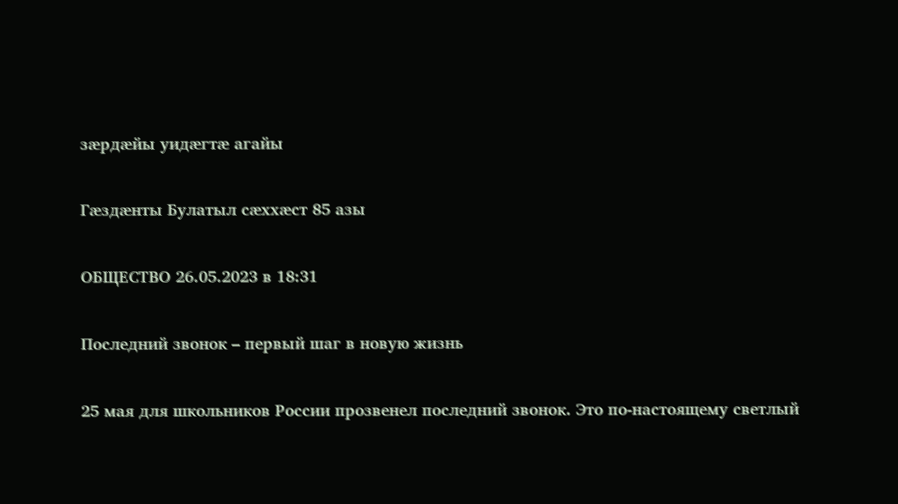зæрдæйы уидæгтæ агайы

Гæздæнты Булатыл сæххæст 85 азы

ОБЩЕСТВО 26.05.2023 в 18:31

Последний звонок – первый шаг в новую жизнь

25 мая для школьников России прозвенел последний звонок. Это по-настоящему светлый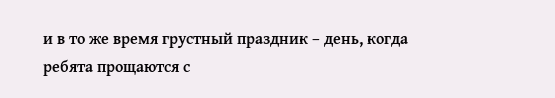и в то же время грустный праздник – день, когда ребята прощаются с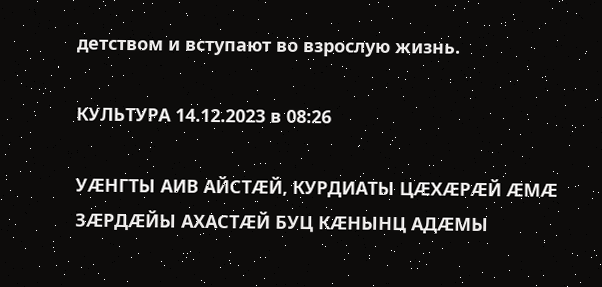детством и вступают во взрослую жизнь.

КУЛЬТУРА 14.12.2023 в 08:26

УÆНГТЫ АИВ АЙСТÆЙ, КУРДИАТЫ ЦÆХÆРÆЙ ÆМÆ ЗÆРДÆЙЫ АХАСТÆЙ БУЦ КÆНЫНЦ АДÆМЫ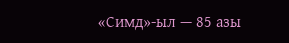«Симд»-ыл — 85 азы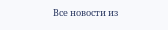Все новости из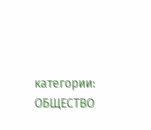категории: ОБЩЕСТВО